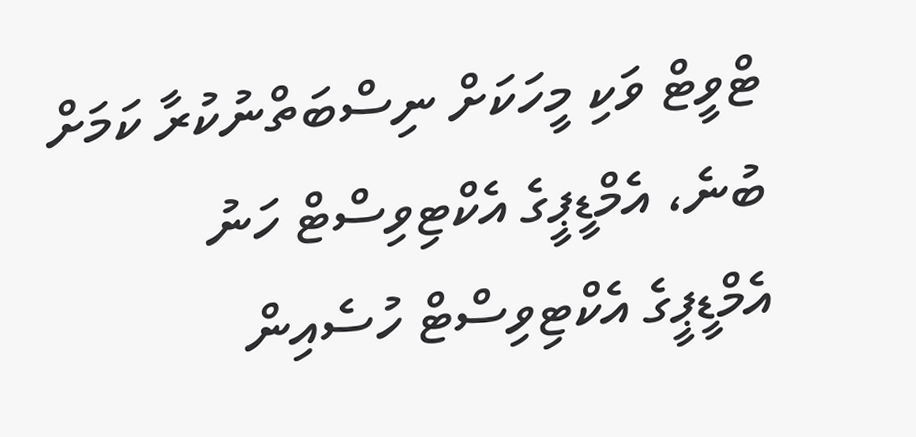ޓްވީޓް ވަކި މީހަކަށް ނިސްބަތްނުކުރާ ކަމަށް ބުނެ، އެމްޑީޕީގެ އެކްޓިވިސްޓް ހަނު
އެމްޑީޕީގެ އެކްޓިވިސްޓް ހުސެއިން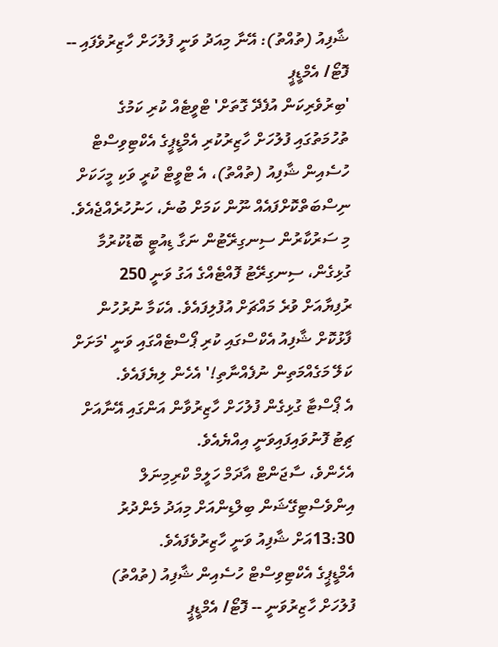ޝާފިއު (ތުއްތު): އޭނާ މިއަދު ވަނީ ފުލުހަށް ހާޒިރުވެފައި -- ފޮޓޯ/ އެމްޑީޕީ
'ބިރުވެރިކަން އުފެދޭ ގޮތަށް' ޓްވީޓެއް ކުރި ކަމުގެ ތުހުމަތުގައި ފުލުހަށް ހާޒިރުކުރި އެމްޑީޕީގެ އެކްޓިވިސްޓް ހުސެއިން ޝާފިއު (ތުއްތު)، އެ ޓްވީޓް ކުރީ ވަކި މީހަކަށް ނިސްބަތްކޮށްފައެއް ނޫން ކަމަށް ބުނެ، ހަނުހުރެއްޖެއެވެ.
މި ސަރުކާރުން ސިނގިރޭޓުން ނަގާ ޑިއުޓީ ބޮޑުކުރުމާ ގުޅިގެން، ސިނގިރޭޓު ފޮއްޓެއްގެ އަގު ވަނީ 250 ރުފިޔާއަށް ވުރެ މައްޗަށް އުފުލިފައެވެ. އެކަމާ ނުރުހުން ފާޅުކޮށް ޝާފިއު އެކްސްގައި ކުރި ޕޯސްޓެއްގައި ވަނީ 'މަށަށް ކަލޭ މަގެއްމަތިން ނުފެއްނާތި!' އެހެން ލިޔެފައެވެ.
އެ ޕޯސްޓާ ގުޅިގެން ފުލުހަށް ހާޒިރުވާން އަންގައި އޭނާއަށް ޗިޓު ފޮނުވައިފައިވަނީ އިއްޔެއެވެ.
އެހެންވެ، ސާޖަންޓް އާދަމް ހަލީމް ކްރިމިނަލް އިންވެސްޓިގޭޝަން ބިލްޑިންއަށް މިއަދު މެންދުރު 13:30އަށް ޝާފިއު ވަނީ ހާޒިރުވެފައެވެ.
އެމްޑީޕީގެ އެކްޓިވިސްޓް ހުސެއިން ޝާފިއު (ތުއްތު) ފުލުހަށް ހާޒިރުވަނީ -- ފޮޓޯ/ އެމްޑީޕީ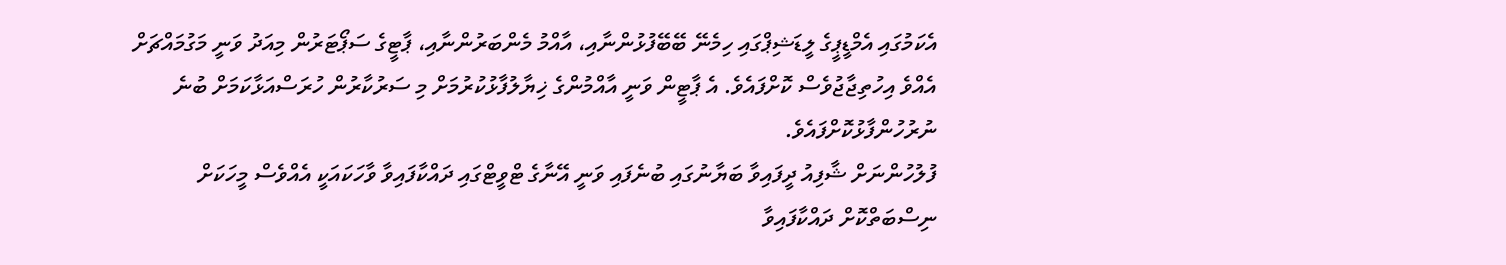އެކަމުގައި އެމްޑީޕީގެ ލީޑަޝިޕްގައި ހިމެނޭ ބޭބޭފުޅުންނާއި، އާއްމު މެންބަރުންނާއި، ޕާޓީގެ ސަޕޯޓަރުން މިއަދު ވަނީ މަގުމައްޗަށް އެއްވެ އިހުތިޖާޖުވެސް ކޮށްފައެވެ. އެ ޕާޓީން ވަނީ އާއްމުންގެ ޚިޔާލުފާޅުކުރުމަށް މި ސަރުކާރުން ހުރަސްއަޅާކަމަށް ބުނެ ނުރުހުންފާޅުކޮށްފައެވެ.
ފުލުހުންނަށް ޝާފިއު ދީފައިވާ ބަޔާނުގައި ބުނެފައި ވަނީ އޭނާގެ ޓްވީޓްގައި ދައްކާފައިވާ ވާހަކައަކީ އެއްވެސް މީހަކަށް ނިސްބަތްކޮށް ދައްކާފައިވާ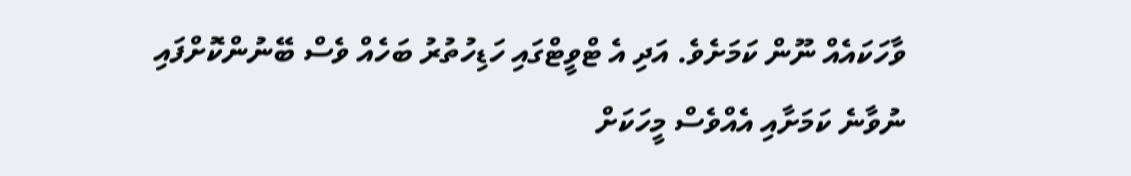ވާހަކައެއް ނޫން ކަމަށެވެ. އަދި އެ ޓްވީޓްގައި ހަޑިހުތުރު ބަހެއް ވެސް ބޭނުންކޮށްފައި ނުވާނެ ކަމަށާއި އެއްވެސް މީހަކަށް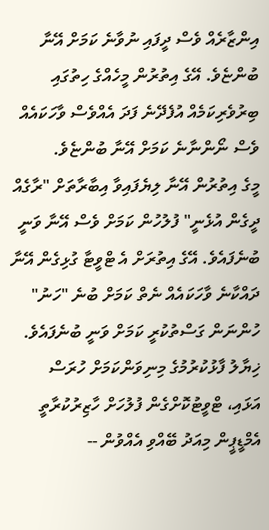އިންޒާރެއް ވެސް ދީފައި ނުވާނެ ކަމަށް އޭނާ ބުންޏެވެ. އޭގެ އިތުރުން މީހެއްގެ ހިތުގައި ބިރުވެރިކަމެއް އުފެދޭނެ ފަދަ އެއްވެސް ވާހަކައެއް ވެސް ނޯންނާނެ ކަމަށް އޭނާ ބުންޏެވެ.
މީގެ އިތުރުން އޭނާ ލިޔެފައިވާ އިބާރާތަށް "ރާގެއް ދީގެން އުޅެނީ" ފުލުހުން ކަމަށް ވެސް އޭނާ ވަނީ ބުނެފައެވެ. އޭގެ އިތުރަށް އެ ޓްވީޓާ ގުޅިގެން އޭނާ ދައްކާނެ ވާހަކައެއް ނެތް ކަމަށް ބުނެ "ހަނު" ހުންނަން ގަސްތުކުރީ ކަމަށް ވަނީ ބުނެފައެވެ.
ޚިޔާލު ފާޅުކުރުމުގެ މިނިވަންކަމަށް ހުރަސް އަޅައި، ޓްވީޓުކޮށްގެން ފުލުހަށް ހާޒިރުކުރާތީ އެމްޑީޕީން މިއަދު ބޭއްވި އެއްވުން --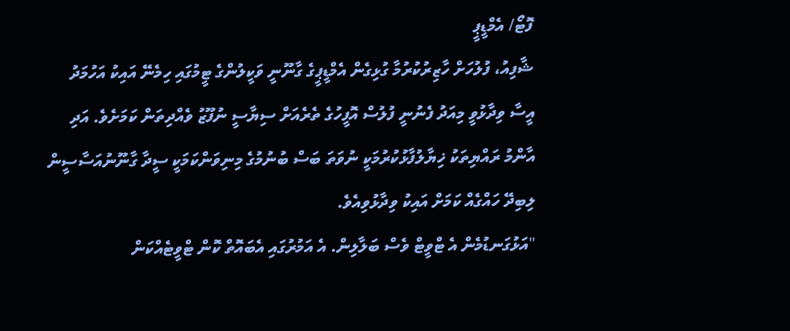ފޮޓޯ/ އެމްޑީޕީ
ޝާފިއު، ފުލުހަށް ހާޒިރުކުރުމާ ގުޅިގެން އެމްޑީޕީގެ ގާނޫނީ ވަކީލުންގެ ޓީމުގައި ހިމެނޭ އައިކު އަހުމަދު އީސާ ވިދާޅުވީ މިއަދު ފެނުނީ ފުލުސް އޮފީހުގެ ތެރެއަށް ސިޔާސީ ނުފޫޒު ވެއްދިތަން ކަމަށެވެ. އަދި އާންމު ރައްޔިތަކު ޚިޔާލުފާޅުކުރުމަކީ ނުވަތަ ބަސް ބުނުމުގެ މިނިވަންކަމަކީ ސީދާ ގާނޫނުއަސާސީން ލިބިދޭ ހައްގެއް ކަމަށް އައިކު ވިދާޅުވިއެވެ.
"އަޅުގަނޑުމެން އެ ޓްވީޓް ވެސް ބަލާލިން. އެ އަމުރުގައި އެބައޮތް ކޮން ޓްވީޓެއްކަން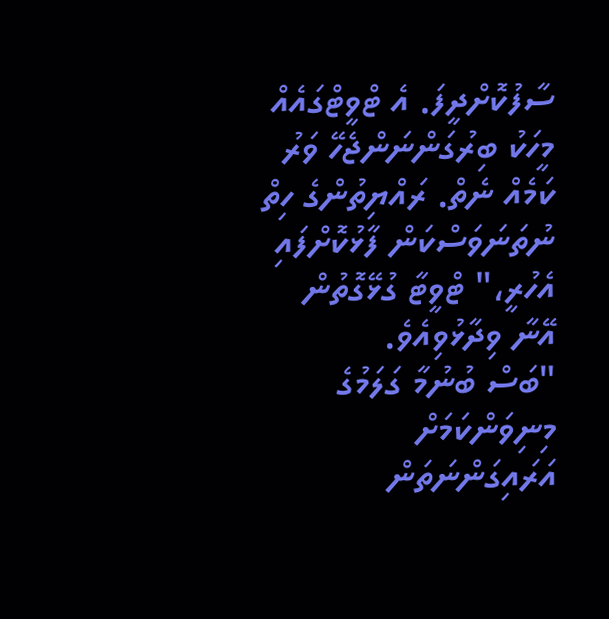ސާފުކޮށްދީފަ. އެ ޓްވީޓްގައެއް މީހަކު ބިރުގަންނަންޖެހޭ ވަރު ކަމެއް ނެތް. ރައްޔިތުންގެ ހިތް ނުތަނަވަސްކަން ފާޅުކޮށްފައި އެހުރީ،" ޓްވީޓާ ގުޅޭގޮތުން އޭނާ ވިދާޅުވިއެވެ.
"ބަސް ބުނުމާ ގަލަމުގެ މިނިވަންކަމަށް އަރައިގަންނަތަން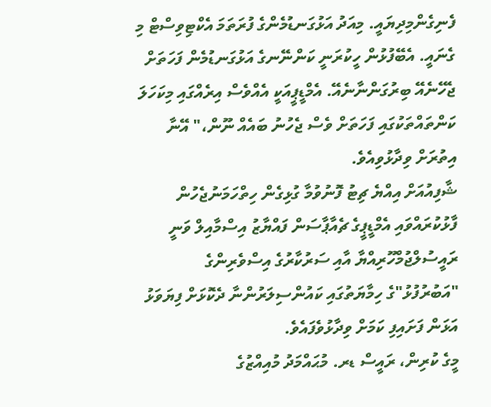ފެނިގެންމިދިޔައީ. މިއަދު އަޅުގަނޑުމެންގެ ފުރަތަމަ އެކްޓިވިސްޓް މި ގެނައީ. އެބޭފުޅުން ހީކުރަނީ ކަންނޭނގެ އަޅުގަނޑުމެން ފަހަތަށް ޖެހޭނެއޭ ބިރުގަންނާނެއޭ. އެމްޑީޕީއަކީ އެއްވެސް އިރެއްގައި މިކަހަލަ ކަންތައްތަކުގައި ފަހަތަށް ވެސް ޖެހުނު ބައެއް ނޫން،" އޭނާ އިތުރަށް ވިދާޅުވިއެވެ.
ޝާފިއުއަށް އިއްޔެ ޗިޓު ފޮނުވުމާ ގުޅިގެން ހިތްހަމަނުޖެހުން ފާޅުކުރައްވައި އެމްޑީޕީގެ ޗެއާޕާސަން ފައްޔާޒު އިސްމާއިލް ވަނީ ރައީސުލްޖުމްހޫރިއްޔާ އާއި ސަރުކާރުގެ އިސްވެރިންގެ "އަބުރުފުޅު"ގެ ހިމާޔަތުގައި ކައުންސިލަރުންނާ ދެކޮޅަށް ފިޔަވަޅު އަޅަން ފަށައިފި ކަމަށް ވިދާޅުވެފައެވެ.
މީގެ ކުރިން، ރައީސް ޑރ. މުޙައްމަދު މުއިއްޒުގެ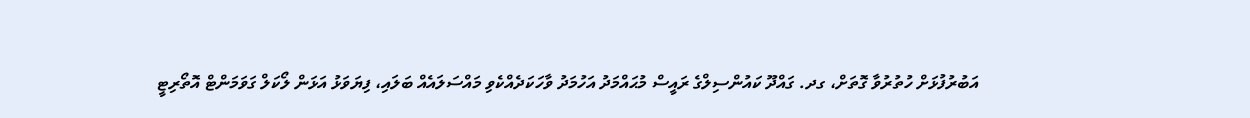އަބުރުފުޅަށް ހުތުރުވާ ގޮތަށް، ގދ. ގައްދޫ ކައުންސިލްގެ ރައީސް މުޙައްމަދު އަހުމަދު ވާހަކަދެއްކެވި މައްސަލައެއް ބަލައި، ފިޔަވަޅު އަޅަން ލޯކަލް ގަވަމަންޓް އޮތޯރިޓީ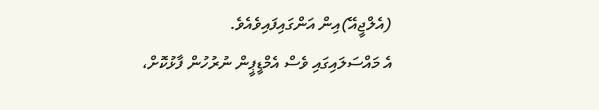(އެލްޖީއޭ)އިން އަންގައިފައިވެއެވެ.
އެ މައްސަލައިގައި ވެސް އެމްޑީޕީން ނުރުހުން ފާޅުކޮށް،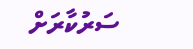ސަރުކާރަށް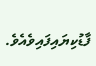ފާޑުކިޔައިފައިވެއެވެ.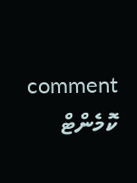comment ކޮމެންޓް